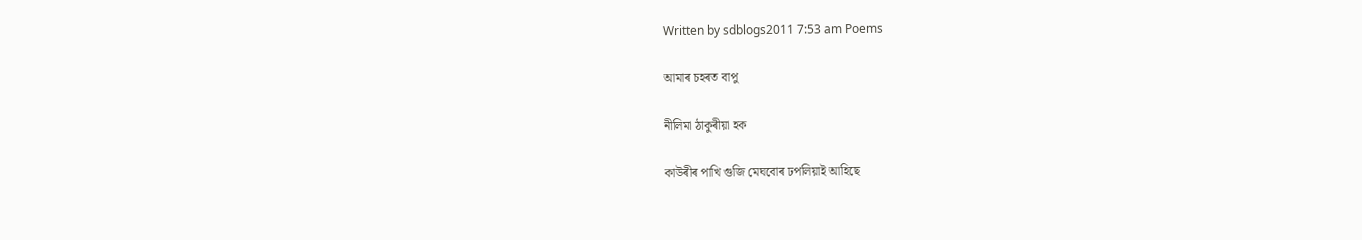Written by sdblogs2011 7:53 am Poems

আমাৰ চহৰত বাপু

নীলিমা ঠাকুৰীয়া হক

কাউৰীৰ পাখি গুজি মেঘবোৰ ঢপলিয়াই আহিছে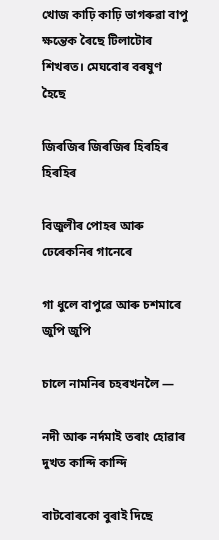খোজ কাঢ়ি কাঢ়ি ভাগৰুৱা বাপু ক্ষন্তেক ৰৈছে টিলাটোৰ শিখৰত। মেঘবোৰ বৰষুণ হৈছে

জিৰজিৰ জিৰজিৰ হিৰহিৰ হিৰহিৰ

বিজুলীৰ পোহৰ আৰু ঢেৰেকনিৰ গানেৰে

গা ধুলে বাপুৱে আৰু চশমাৰে জুপি জুপি

চালে নামনিৰ চহৰখনলৈ —

নদী আৰু নৰ্দমাই তৰাং হোৱাৰ দুখত কান্দি কান্দি

বাটবোৰকো বুৰাই দিছে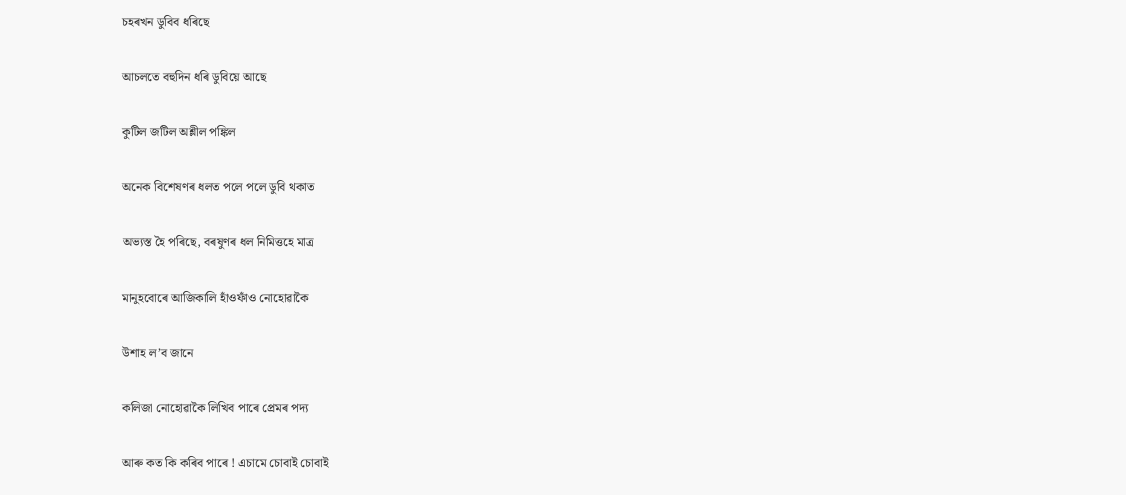চহৰখন ডুবিব ধৰিছে

আচলতে বহুদিন ধৰি ডুবিয়ে আছে

কুটিল জটিল অশ্লীল পঙ্কিল

অনেক বিশেষণৰ ধলত পলে পলে ডুবি থকাত

অভ্যস্ত হৈ পৰিছে, বৰষুণৰ ধল নিমিত্তহে মাত্ৰ

মানুহবোৰে আজিকালি হাঁওফাঁও নোহোৱাকৈ

উশাহ ল’ব জানে

কলিজা নোহোৱাকৈ লিখিব পাৰে প্ৰেমৰ পদ্য

আৰু কত কি কৰিব পাৰে ! এচামে চোবাই চোবাই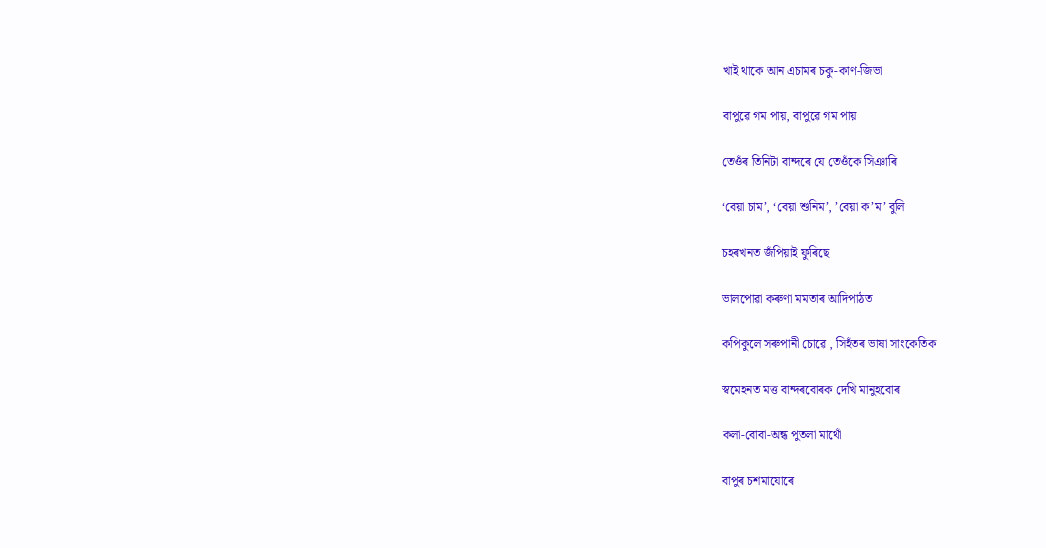খাই থাকে আন এচামৰ চকু-কাণ-জিভা

বাপুৱে গম পায়, বাপুৱে গম পায়

তেওঁৰ তিনিটা বান্দৰে যে তেওঁকে সিঞাৰি

‘বেয়া চাম’, ‘বেয়া শুনিম’, ’বেয়া ক’ম’ বুলি

চহৰখনত জঁপিয়াই ফুৰিছে

ভালপোৱা কৰুণা মমতাৰ আদিপাঠত

কপিকুলে সৰুপানী চোৱে , সিহঁতৰ ভাষা সাংকেতিক

স্বমেহনত মত্ত বান্দৰবোৰক দেখি মানুহবোৰ

কলা-বোবা-অন্ধ পুতলা মাথোঁ

বাপুৰ চশমাযোৰে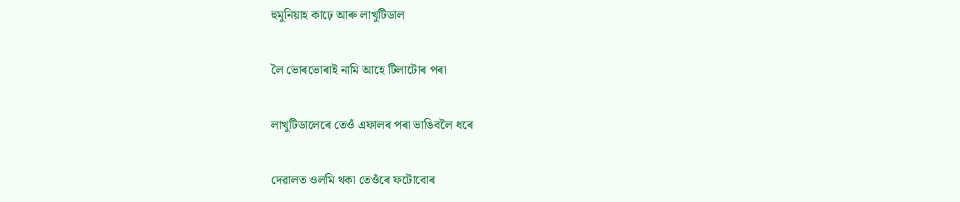হুমুনিয়াহ কাঢ়ে আৰু লাখুটিডাল

লৈ ভোৰভোৰাই নামি আহে টিলাটোৰ পৰা

লাখুটিডালেৰে তেওঁ এফালৰ পৰা ভাঙিবলৈ ধৰে

দেৱালত ওলমি থকা তেওঁৰে ফটোবোৰ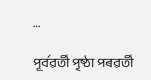…

পূৰ্বৱৰ্তী পৃষ্ঠা পৰৱৰ্তী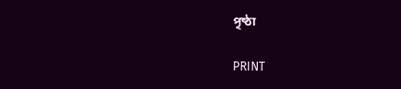পৃষ্ঠা

PRINT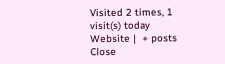Visited 2 times, 1 visit(s) today
Website |  + posts
Close